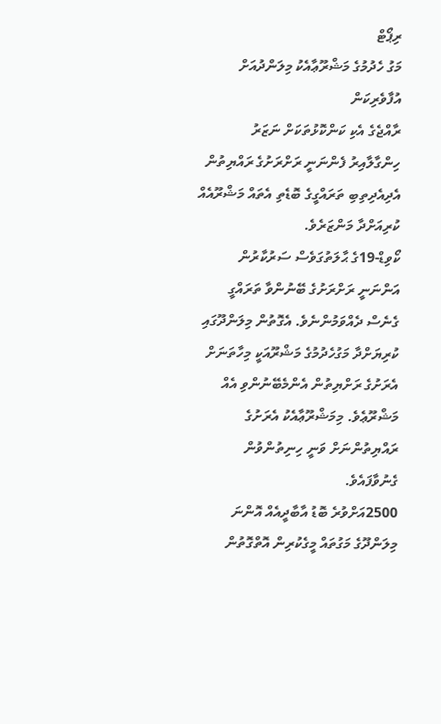ރިޕޯޓް
މަގު ހެދުމުގެ މަޝްރޫޢާއެކު މިލަންދުއަށް އުފާވެރިކަން
ރާއްޖެގެ އެކި ކަންކޮޅުތަކަށް ނަޒަރު ހިންގާލާއިރު ފެންނަނީ ރަށްރަށުގެ ރައްޔިތުން އެދިއެދިތިބި ތަރައްގީގެ ބޮޑެތި އެތައް މަޝްރޫއެއް ކުރިއަށްދާ މަންޒަރެވެ.
ކޯވިޑް-19ގެ ޙާލަތުގަވެސް ސަރުކާރުން އަންނަނީ ރަށްރަށުގެ ބޭނުންވާ ތަރައްގީ ގެނެސް ދެއްވަމުންނެވެ. އެގޮތުން މިލަންދޫގައި ކުރިޔަށްދާ މަގުހެދުމުގެ މަޝްރޫއަކީ މިހާތަނަށް އެރަށުގެ ރަށްޔިތުން އެންމެބޭނުންވި އެއް މަޝްރޫޢެވެ. މިމަޝްރޫޢާއެކު އެރަށުގެ ރައްޔިތުންނަށް ވަނީ ހިނިތުންވުން ގެނުވާފައެވެ.
2500އަށްވުރެ ބޮޑު އާބާދީއެއް އޮންނަ މިލަންދޫގެ މަގުތައް މީގެކުރިން އޮތްގޮތުން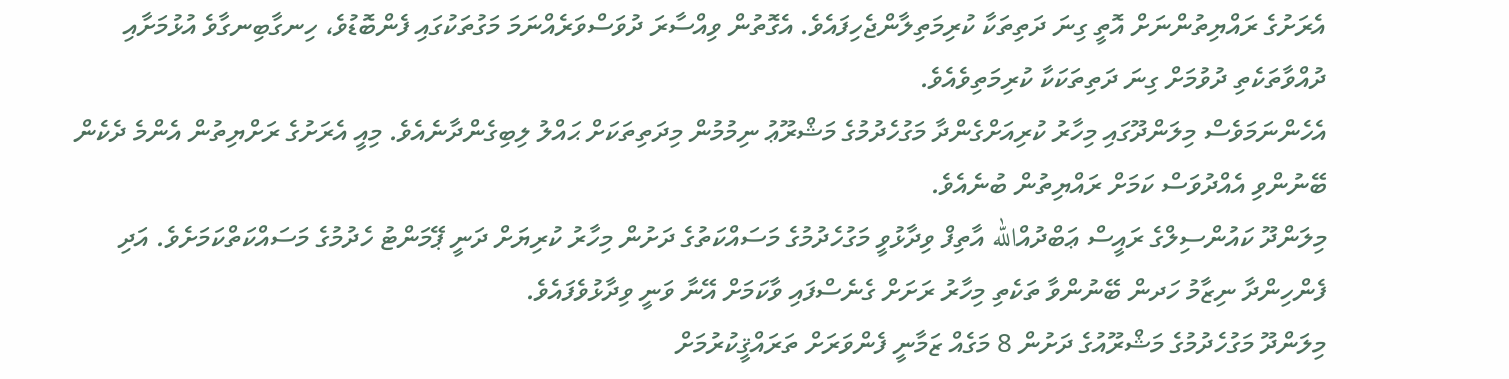އެރަށުގެ ރައްޔިތުންނަށް އޮތީ ގިނަ ދަތިތަކާ ކުރިމަތިލާންޖެހިފައެވެ. އެގޮތުން ވިއްސާރަ ދުވަސްވަރެއްނަމަ މަގުތަކުގައި ފެންބޮޑުވެ، ހިނގާބިނގާވެ އުޅުމަށާއި ދުއްވާތަކެތި ދުވުމަށް ގިނަ ދަތިތަކަކާ ކުރިމަތިވެއެވެ.
އެހެންނަމަވެސް މިލަންދޫގައި މިހާރު ކުރިއަށްގެންދާ މަގުހެދުމުގެ މަޝްރޫޢު ނިމުމުން މިދަތިތަކަށް ޙައްލު ލިބިގެންދާނެއެވެ. މިއީ އެރަށުގެ ރަށްޔިތުން އެންމެ ދެކެން ބޭނުންވި އެއްދުވަސް ކަމަށް ރައްޔިތުން ބުނެއެވެ.
މިލަންދޫ ކައުންސިލްގެ ރައީސް ޢަބްދުއްالله އާތިފް ވިދާޅުވީ މަގުހެދުމުގެ މަސައްކަތުގެ ދަށުން މިހާރު ކުރިޔަށް ދަނީ ޕޭމަންޓު ހެދުމުގެ މަސައްކަތްކަމަށެވެ. އަދި ފެންހިންދާ ނިޒާމު ހަދން ބޭނުންވާ ތަކެތި މިހާރު ރަށަށް ގެނެސްފައި ވާކަމަށް އޭނާ ވަނީ ވިދާޅުވެފައެވެ.
މިލަންދޫ މަގުހެދުމުގެ މަޝްރޫއުގެ ދަށުން 8 މަގެއް ޒަމާނީ ފެންވަރަށް ތަރައްޤީކުރުމަށް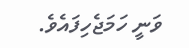ވަނީ ހަމަޖެހިފައެވެ.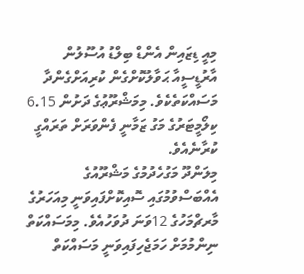މިއީ ޑިޒައިން އެންޑް ބިލްޑު އުސޫލުން އާރުޑީސީއާ ޙަވާލުކޮށްގެން ކުރިއަށްގެންދާ މަސައްކަތެކެވެ. މިމަޝްރޫޢުގެ ދަށުން 6.15 ކިލޯމީޓަރުގެ މަގު ޒަމާނީ ފެންވަރަށް ތަރައްގީ ކުރާނެއެވެ.
މިލަންދޫ މަގުހެދުމުގެ މަޝްރޫއުގެ އެއްބަސްވުމުގައި ސޮއިކޮށްފައިވަނީ މިއަހަރުގެ މާރޗްމަހުގެ 12ވަނަ ދުވަހުއެވެ. މިމަސައްކަތް ނިންމުމަށް ހަމަޖެހިފައިވަނީ މަސައްކަތް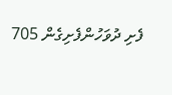ފެށި ދުވަހުންފެށިގެން 705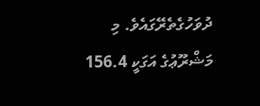ދުވަހުގެތެރޭގައެވެ. މި މަޝްރޫޢުގެ އަގަކީ 156.4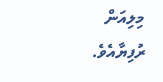މިލިއަން ރުފިޔާއެވެ.